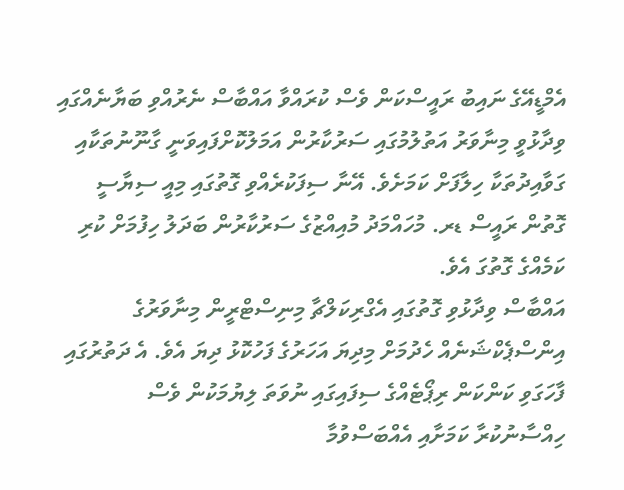އެމްޑީއޭގެ ނައިބު ރައީސްކަން ވެސް ކުރައްވާ އައްބާސް ނެރުއްވި ބަޔާނެއްގައި ވިދާޅުވީ މިނާވަރު އަތުލުމުގައި ސަރުކާރުން އަމަލުކޮށްފައިވަނީ ގާނޫނުތަކާއި ގަވާއިދުތަކާ ހިލާފަށް ކަމަށެވެ. އޭނާ ސިފަކުރެއްވި ގޮތުގައި މިއީ ސިޔާސީ ގޮތުން ރައީސް ޑރ. މުހައްމަދު މުއިއްޒުގެ ސަރުކާރުން ބަދަލު ހިފުމަށް ކުރި ކަމެއްގެ ގޮތުގަ އެވެ.
އައްބާސް ވިދާޅުވި ގޮތުގައި އެގްރިކަލްޗާ މިނިސްޓްރީން މިނާވަރުގެ އިންސްޕެކްޝަނެއް ހެދުމަށް މިދިޔަ އަހަރުގެ ފަހުކޮޅު ދިޔަ އެވެ. އެ ދަތުރުގައި ފާހަގަވި ކަންކަން ރިޕޯޓެއްގެ ސިފައިގައި ނުވަތަ ލިޔުމަކުން ވެސް ހިއްސާނުކުރާ ކަމަށާއި އެއްބަސްވުމާ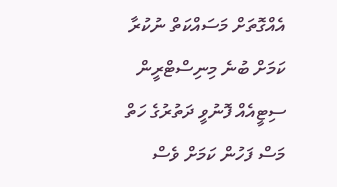އެއްގޮތަށް މަސައްކަތް ނުކުރާ ކަމަށް ބުނެ މިނިސްޓްރީން ސިޓީއެއް ފޮނުވީ ދަތުރުގެ ހަތް މަސް ފަހުން ކަމަށް ވެސް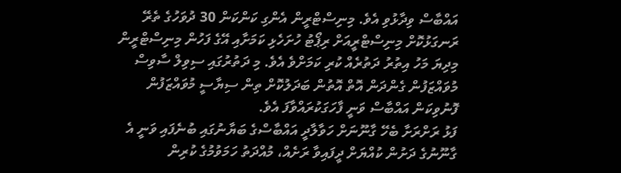އައްބާސް ވިދާޅުވި އެވެ. މިނިސްޓްރީން އެންގި ކަންކަން 30 ދުވަހުގެ ތެރޭ ރަނގަޅުކޮށް މިނިސްޓްރީއަށް ރިޕޯޓު ހުށަހެޅި ކަމަށާއި އޭގެ ފަހުން މިނިސްޓްރީން މިދިޔަ މަހު އިތުރު ދަތުރެއް ކުރި ކަމަށްވެ އެވެ. މި ދަތުރުގައި ސިވިލް ސާވިސް މުވައްޒަފުން ގެންދަން އޮތް އޮތުން ބަދަލުކޮށް ތިން ސިޔާސީ މުވައްޒަފުން ފޮނުވިކަން އައްބާސް ވަނީ ފާހަގަކުރައްވާފަ އެވެ.
ފަޅު ރަށްރަށާ ބެހޭ ގާނޫނަށް ހަވާލާދީ އައްބާސްގެ ބަޔާނުގައި ބުނެފައި ވަނީ އެ ގާނޫނުގެ ދަށުން ކުއްޔަށް ދީފައިވާ ރަށެއް، މުއްދަތު ހަމަވުމުގެ ކުރިން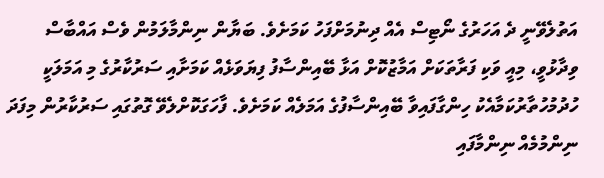އަތުލެވޭނީ ދެ އަހަރުގެ ނޯޓިސް އެއް ދިނުމަށްފަހު ކަމަށެވެ. ބަޔާން ނިންމާލަމުން ވެސް އައްބާސް ވިދާޅުވީ، މިއީ ވަކި ފަރާތަކަށް އަމާޒުކޮށް އަޅާ ބޭއިންސާފު ފިޔަވަޅެއް ކަމަށާއި ސަރުކާރުގެ މި އަމަލަކީ ހުދުމުހުތާރުކަމާއެކު ހިންގާފައިވާ ބޭއިންސާފުގެ އަމަލެއް ކަމަށެވެ. ފާހަގަކޮށްލެވޭ ގޮތުގައި ސަރުކާރުން މިފަދަ ނިންމުމެއް ނިންމާފައި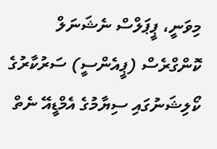މިވަނީ، ޕީޕަލްސް ނެޝަނަލް ކޮންގްރެސް (ޕީއެންސީ) ސަރުކާރުގެ ކޯލިޝަނުގައި ސިޔާމުގެ އެމްޑީއޭ ނެތް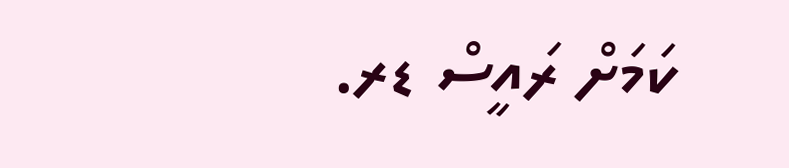ކަމަށް ރައީސް ޑރ.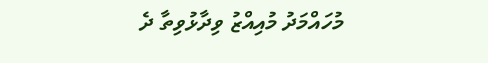މުހައްމަދު މުއިއްޒު ވިދާޅުވިތާ ދެ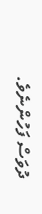ދުވަސް ފަހުންނެވެ.